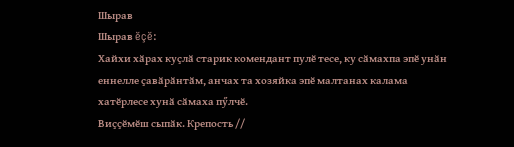Шырав
Шырав ĕçĕ:
Хайхи хӑрах куҫлӑ старик комендант пулӗ тесе, ку сӑмахпа эпӗ унӑн еннелле ҫавӑрӑнтӑм, анчах та хозяйка эпӗ малтанах калама хатӗрлесе хунӑ сӑмаха пӳлчӗ.
Виҫҫӗмӗш сыпӑк. Крепость //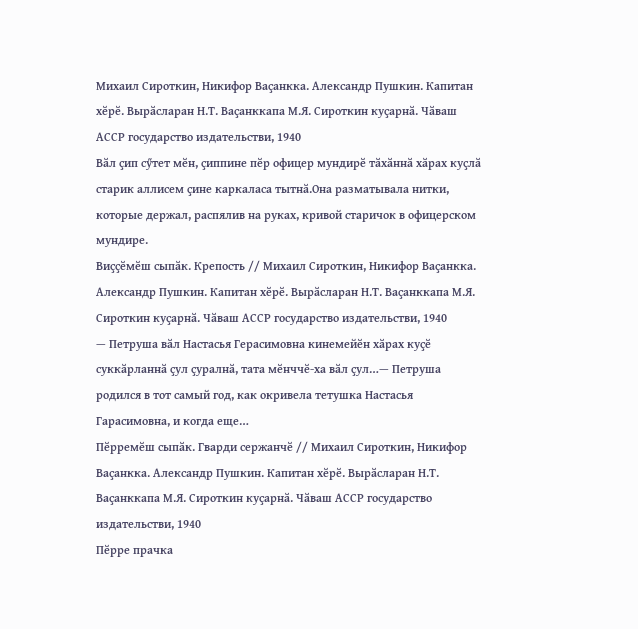Михаил Сироткин, Никифор Ваҫанкка. Александр Пушкин. Капитан хӗрӗ. Вырӑсларан Н.Т. Ваҫанккапа М.Я. Сироткин куҫарнӑ. Чӑваш АССР государство издательстви, 1940
Вӑл ҫип сӳтет мӗн, ҫиппине пӗр офицер мундирӗ тӑхӑннӑ хӑрах куҫлӑ старик аллисем ҫине каркаласа тытнӑ.Она разматывала нитки, которые держал, распялив на руках, кривой старичок в офицерском мундире.
Виҫҫӗмӗш сыпӑк. Крепость // Михаил Сироткин, Никифор Ваҫанкка. Александр Пушкин. Капитан хӗрӗ. Вырӑсларан Н.Т. Ваҫанккапа М.Я. Сироткин куҫарнӑ. Чӑваш АССР государство издательстви, 1940
— Петруша вӑл Настасья Герасимовна кинемейӗн хӑрах куҫӗ суккӑрланнӑ ҫул ҫуралнӑ, тата мӗнччӗ-ха вӑл ҫул…— Петруша родился в тот самый год, как окривела тетушка Настасья Гарасимовна, и когда еще…
Пӗрремӗш сыпӑк. Гварди сержанчӗ // Михаил Сироткин, Никифор Ваҫанкка. Александр Пушкин. Капитан хӗрӗ. Вырӑсларан Н.Т. Ваҫанккапа М.Я. Сироткин куҫарнӑ. Чӑваш АССР государство издательстви, 1940
Пӗрре прачка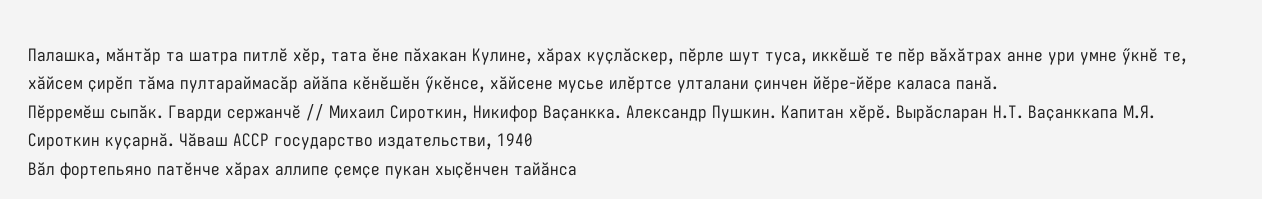Палашка, мӑнтӑр та шатра питлӗ хӗр, тата ӗне пӑхакан Кулине, хӑрах куҫлӑскер, пӗрле шут туса, иккӗшӗ те пӗр вӑхӑтрах анне ури умне ӳкнӗ те, хӑйсем ҫирӗп тӑма пултараймасӑр айӑпа кӗнӗшӗн ӳкӗнсе, хӑйсене мусье илӗртсе улталани ҫинчен йӗре-йӗре каласа панӑ.
Пӗрремӗш сыпӑк. Гварди сержанчӗ // Михаил Сироткин, Никифор Ваҫанкка. Александр Пушкин. Капитан хӗрӗ. Вырӑсларан Н.Т. Ваҫанккапа М.Я. Сироткин куҫарнӑ. Чӑваш АССР государство издательстви, 1940
Вӑл фортепьяно патӗнче хӑрах аллипе ҫемҫе пукан хыҫӗнчен тайӑнса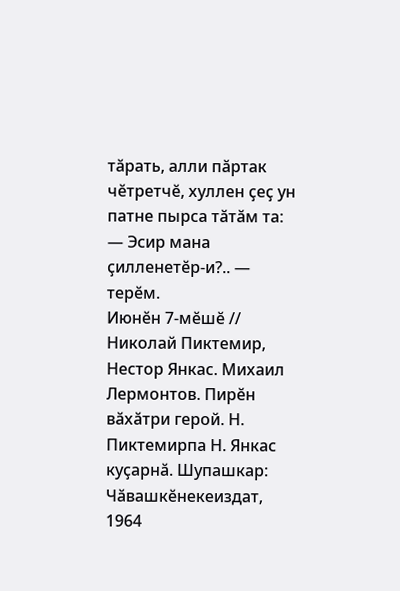тӑрать, алли пӑртак чӗтретчӗ, хуллен ҫеҫ ун патне пырса тӑтӑм та: — Эсир мана ҫилленетӗр-и?.. — терӗм.
Июнӗн 7-мӗшӗ // Николай Пиктемир, Нестор Янкас. Михаил Лермонтов. Пирӗн вӑхӑтри герой. Н. Пиктемирпа Н. Янкас куҫарнӑ. Шупашкар: Чӑвашкӗнекеиздат, 1964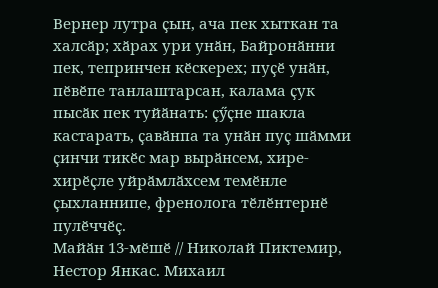Вернер лутра ҫын, ача пек хыткан та халсӑр; хӑрах ури унӑн, Байронӑнни пек, тепринчен кӗскерех; пуҫӗ унӑн, пӗвӗпе танлаштарсан, калама ҫук пысӑк пек туйӑнать: ҫӳҫне шакла кастарать, ҫавӑнпа та унӑн пуҫ шӑмми ҫинчи тикӗс мар вырӑнсем, хире-хирӗҫле уйрӑмлӑхсем темӗнле ҫыхланнипе, френолога тӗлӗнтернӗ пулӗччӗҫ.
Майӑн 13-мӗшӗ // Николай Пиктемир, Нестор Янкас. Михаил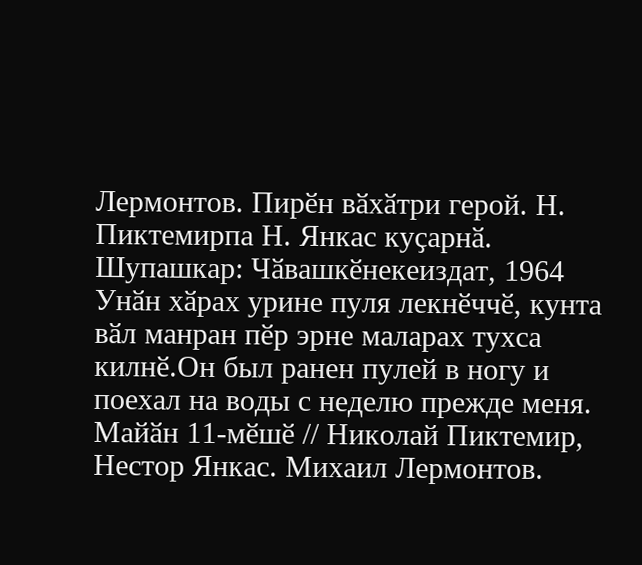Лермонтов. Пирӗн вӑхӑтри герой. Н. Пиктемирпа Н. Янкас куҫарнӑ. Шупашкар: Чӑвашкӗнекеиздат, 1964
Унӑн хӑрах урине пуля лекнӗччӗ, кунта вӑл манран пӗр эрне маларах тухса килнӗ.Он был ранен пулей в ногу и поехал на воды с неделю прежде меня.
Майӑн 11-мӗшӗ // Николай Пиктемир, Нестор Янкас. Михаил Лермонтов.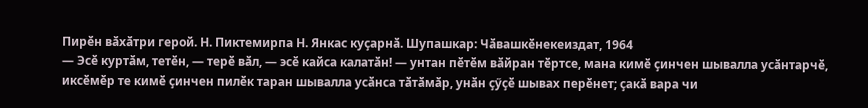Пирӗн вӑхӑтри герой. Н. Пиктемирпа Н. Янкас куҫарнӑ. Шупашкар: Чӑвашкӗнекеиздат, 1964
— Эсӗ куртӑм, тетӗн, — терӗ вӑл, — эсӗ кайса калатӑн! — унтан пӗтӗм вӑйран тӗртсе, мана кимӗ ҫинчен шывалла усӑнтарчӗ, иксӗмӗр те кимӗ ҫинчен пилӗк таран шывалла усӑнса тӑтӑмӑр, унӑн ҫӳҫӗ шывах перӗнет; ҫакӑ вара чи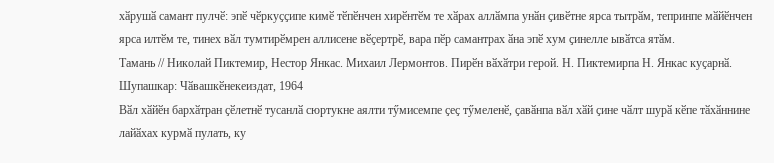хӑрушӑ самант пулчӗ: эпӗ чӗркуҫҫипе кимӗ тӗпӗнчен хирӗнтӗм те хӑрах аллӑмпа унӑн ҫивӗтне ярса тытрӑм, тепринпе мӑйӗнчен ярса илтӗм те, тинех вӑл тумтирӗмрен аллисене вӗҫертрӗ, вара пӗр самантрах ӑна эпӗ хум ҫинелле ывӑтса ятӑм.
Тамань // Николай Пиктемир, Нестор Янкас. Михаил Лермонтов. Пирӗн вӑхӑтри герой. Н. Пиктемирпа Н. Янкас куҫарнӑ. Шупашкар: Чӑвашкӗнекеиздат, 1964
Вӑл хӑйӗн бархӑтран ҫӗлетнӗ тусанлӑ сюртукне аялти тӳмисемпе ҫеҫ тӳмеленӗ, ҫавӑнпа вӑл хӑй ҫине чӑлт шурӑ кӗпе тӑхӑннине лайӑхах курмӑ пулать, ку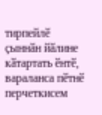тирпейлӗ ҫыннӑн йӑлине кӑтартать ӗнтӗ, вараланса пӗтнӗ перчеткисем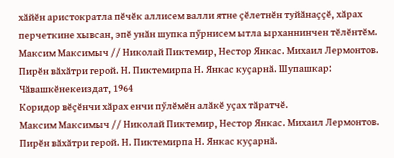хӑйӗн аристократла пӗчӗк аллисем валли ятне ҫӗлетнӗн туйӑнаҫҫӗ, хӑрах перчеткине хывсан, эпӗ унӑн шупка пӳрнисем ытла ырханнинчен тӗлӗнтӗм.
Максим Максимыч // Николай Пиктемир, Нестор Янкас. Михаил Лермонтов. Пирӗн вӑхӑтри герой. Н. Пиктемирпа Н. Янкас куҫарнӑ. Шупашкар: Чӑвашкӗнекеиздат, 1964
Коридор вӗҫӗнчи хӑрах енчи пӳлӗмӗн алӑкӗ уҫах тӑратчӗ.
Максим Максимыч // Николай Пиктемир, Нестор Янкас. Михаил Лермонтов. Пирӗн вӑхӑтри герой. Н. Пиктемирпа Н. Янкас куҫарнӑ.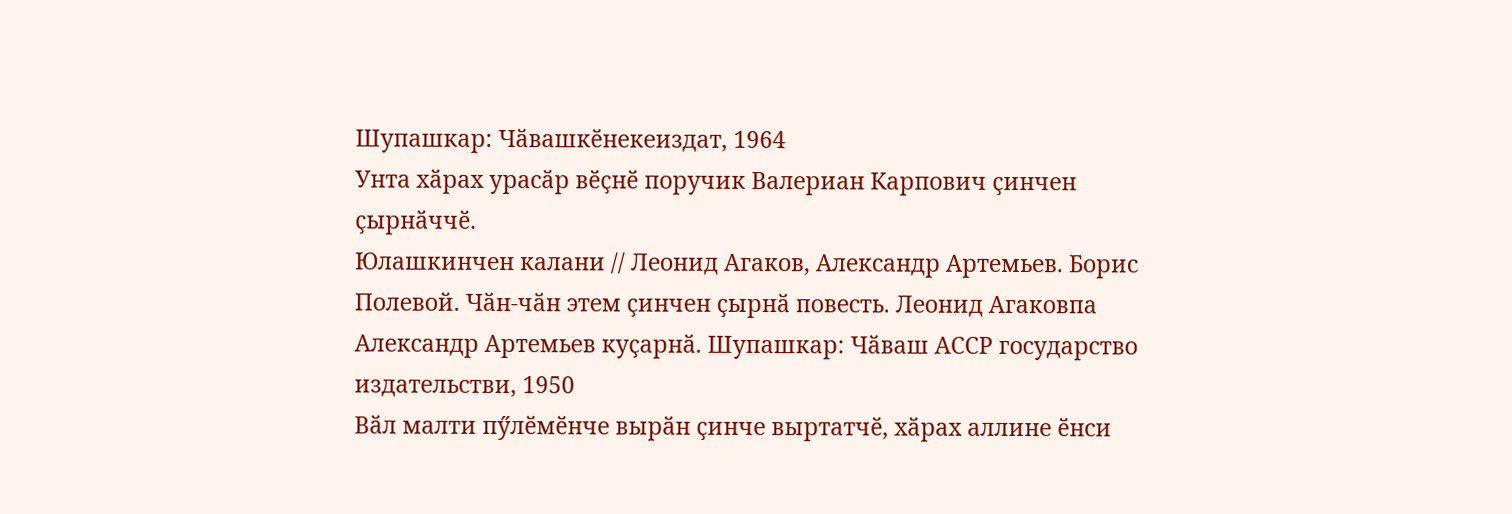Шупашкар: Чӑвашкӗнекеиздат, 1964
Унта хӑрах урасӑр вӗҫнӗ поручик Валериан Карпович ҫинчен ҫырнӑччӗ.
Юлашкинчен калани // Леонид Агаков, Александр Артемьев. Борис Полевой. Чӑн-чӑн этем ҫинчен ҫырнӑ повесть. Леонид Агаковпа Александр Артемьев куҫарнӑ. Шупашкар: Чӑваш АССР государство издательстви, 1950
Вӑл малти пӳлӗмӗнче вырӑн ҫинче выртатчӗ, хӑрах аллине ӗнси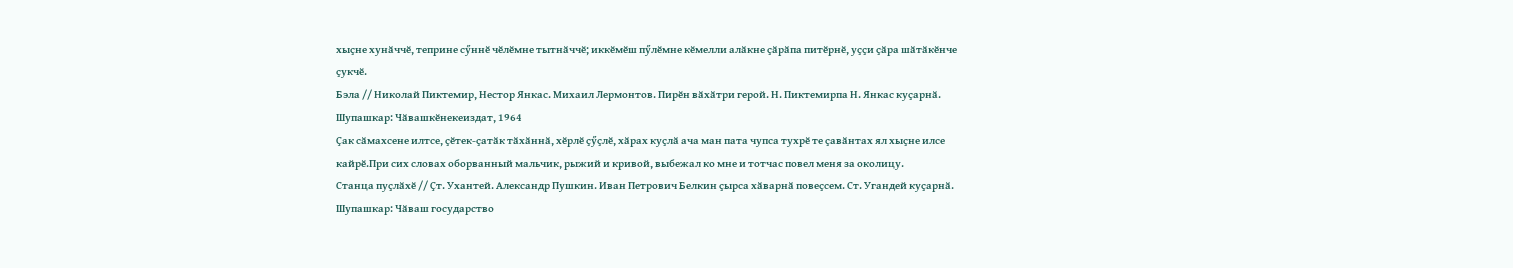хыҫне хунӑччӗ, теприне сӳннӗ чӗлӗмне тытнӑччӗ; иккӗмӗш пӳлӗмне кӗмелли алӑкне ҫӑрӑпа питӗрнӗ, уҫҫи ҫӑра шӑтӑкӗнче ҫукчӗ.
Бэла // Николай Пиктемир, Нестор Янкас. Михаил Лермонтов. Пирӗн вӑхӑтри герой. Н. Пиктемирпа Н. Янкас куҫарнӑ. Шупашкар: Чӑвашкӗнекеиздат, 1964
Ҫак сӑмахсене илтсе, ҫӗтек-ҫатӑк тӑхӑннӑ, хӗрлӗ ҫӳҫлӗ, хӑрах куҫлӑ ача ман пата чупса тухрӗ те ҫавӑнтах ял хыҫне илсе кайрӗ.При сих словах оборванный мальчик, рыжий и кривой, выбежал ко мне и тотчас повел меня за околицу.
Станца пуҫлӑхӗ // Ҫт. Ухантей. Александр Пушкин. Иван Петрович Белкин ҫырса хӑварнӑ повеҫсем. Ст. Угандей куҫарнӑ. Шупашкар: Чӑваш государство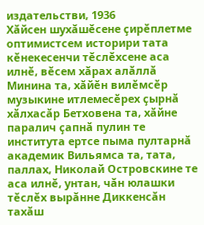издательстви, 1936
Хӑйсен шухӑшӗсене ҫирӗплетме оптимистсем историри тата кӗнекесенчи тӗслӗхсене аса илнӗ, вӗсем хӑрах алӑллӑ Минина та, хӑйӗн вилӗмсӗр музыкине итлемесӗрех ҫырнӑ хӑлхасӑр Бетховена та, хӑйне паралич ҫапнӑ пулин те института ертсе пыма пултарнӑ академик Вильямса та, тата, паллах, Николай Островскине те аса илнӗ, унтан, чӑн юлашки тӗслӗх вырӑнне Диккенсӑн тахӑш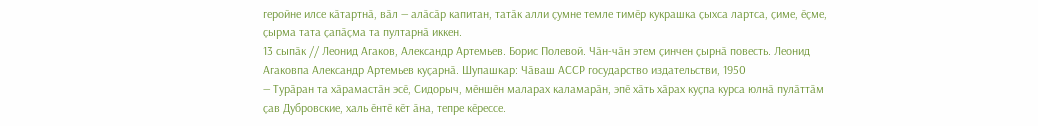геройне илсе кӑтартнӑ, вӑл — алӑсӑр капитан, татӑк алли ҫумне темле тимӗр кукрашка ҫыхса лартса, ҫиме, ӗҫме, ҫырма тата ҫапӑҫма та пултарнӑ иккен.
13 сыпӑк // Леонид Агаков, Александр Артемьев. Борис Полевой. Чӑн-чӑн этем ҫинчен ҫырнӑ повесть. Леонид Агаковпа Александр Артемьев куҫарнӑ. Шупашкар: Чӑваш АССР государство издательстви, 1950
— Турӑран та хӑрамастӑн эсӗ, Сидорыч, мӗншӗн маларах каламарӑн, эпӗ хӑть хӑрах куҫпа курса юлнӑ пулӑттӑм ҫав Дубровские, халь ӗнтӗ кӗт ӑна, тепре кӗрессе.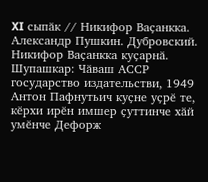XI сыпӑк // Никифор Ваҫанкка. Александр Пушкин. Дубровский. Никифор Ваҫанкка куҫарнӑ. Шупашкар: Чӑваш АССР государство издательстви, 1949
Антон Пафнутьич куҫне уҫрӗ те, кӗрхи ирӗн имшер ҫуттинче хӑй умӗнче Дефорж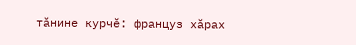тӑнине курчӗ: француз хӑрах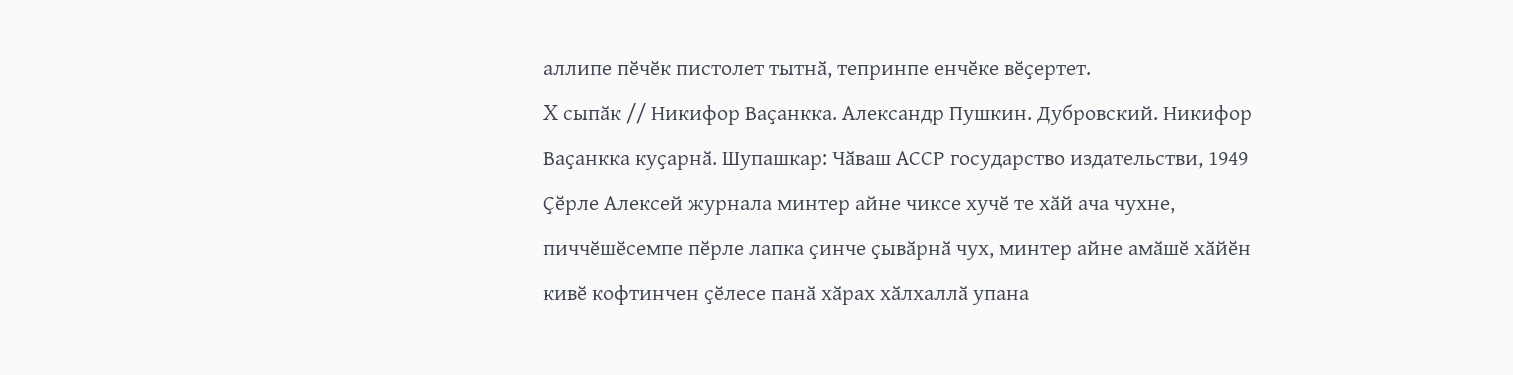аллипе пӗчӗк пистолет тытнӑ, тепринпе енчӗке вӗҫертет.
X сыпӑк // Никифор Ваҫанкка. Александр Пушкин. Дубровский. Никифор Ваҫанкка куҫарнӑ. Шупашкар: Чӑваш АССР государство издательстви, 1949
Ҫӗрле Алексей журнала минтер айне чиксе хучӗ те хӑй ача чухне, пиччӗшӗсемпе пӗрле лапка ҫинче ҫывӑрнӑ чух, минтер айне амӑшӗ хӑйӗн кивӗ кофтинчен ҫӗлесе панӑ хӑрах хӑлхаллӑ упана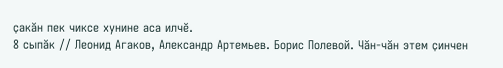ҫакӑн пек чиксе хунине аса илчӗ.
8 сыпӑк // Леонид Агаков, Александр Артемьев. Борис Полевой. Чӑн-чӑн этем ҫинчен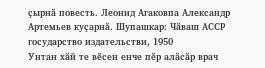ҫырнӑ повесть. Леонид Агаковпа Александр Артемьев куҫарнӑ. Шупашкар: Чӑваш АССР государство издательстви, 1950
Унтан хӑй те вӗсен енче пӗр алӑсӑр врач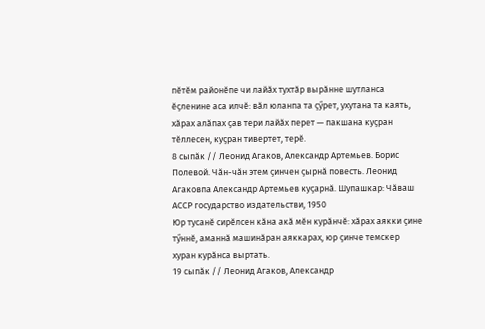пӗтӗм районӗпе чи лайӑх тухтӑр вырӑнне шутланса ӗҫленине аса илчӗ: вӑл юланпа та ҫӳрет, ухутана та каять, хӑрах алӑпах ҫав тери лайӑх перет — пакшана куҫран тӗллесен, куҫран тивертет, терӗ.
8 сыпӑк // Леонид Агаков, Александр Артемьев. Борис Полевой. Чӑн-чӑн этем ҫинчен ҫырнӑ повесть. Леонид Агаковпа Александр Артемьев куҫарнӑ. Шупашкар: Чӑваш АССР государство издательстви, 1950
Юр тусанӗ сирӗлсен кӑна акӑ мӗн курӑнчӗ: хӑрах аякки ҫине тӳннӗ, аманнӑ машинӑран аяккарах, юр ҫинче темскер хуран курӑнса выртать.
19 сыпӑк // Леонид Агаков, Александр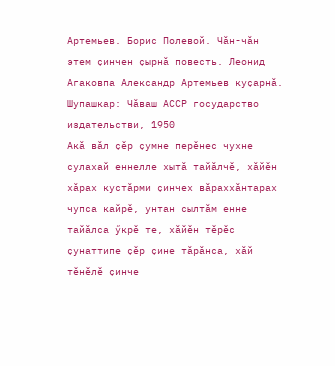Артемьев. Борис Полевой. Чӑн-чӑн этем ҫинчен ҫырнӑ повесть. Леонид Агаковпа Александр Артемьев куҫарнӑ. Шупашкар: Чӑваш АССР государство издательстви, 1950
Акӑ вӑл ҫӗр ҫумне перӗнес чухне сулахай еннелле хытӑ тайӑлчӗ, хӑйӗн хӑрах кустӑрми ҫинчех вӑраххӑнтарах чупса кайрӗ, унтан сылтӑм енне тайӑлса ӳкрӗ те, хӑйӗн тӗрӗс ҫунаттипе ҫӗр ҫине тӑрӑнса, хӑй тӗнӗлӗ ҫинче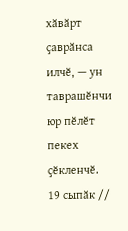хӑвӑрт ҫаврӑнса илчӗ, — ун таврашӗнчи юр пӗлӗт пекех ҫӗкленчӗ.
19 сыпӑк //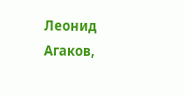Леонид Агаков,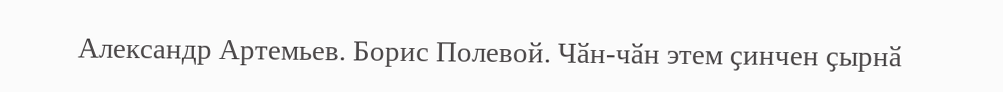Александр Артемьев. Борис Полевой. Чӑн-чӑн этем ҫинчен ҫырнӑ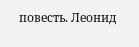повесть. Леонид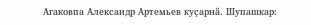Агаковпа Александр Артемьев куҫарнӑ. Шупашкар: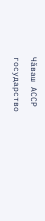Чӑваш АССР государство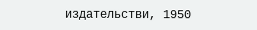издательстви, 1950